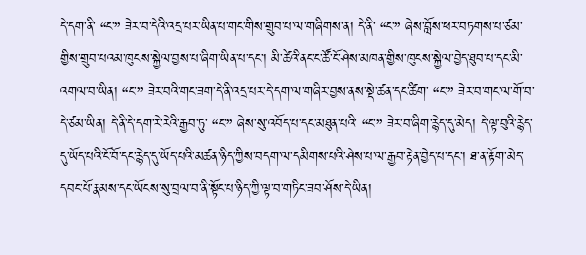དེ་དག་ནི་ “ང་” ཟེར་བ་དེའི་འདྲ་པར་ཡིན་པ་གང་གིས་གྲུབ་པ་ལ་གཞིགས་ན། དེ་ནི་ “ང་” ཞེས་བློས་ཕར་བཏགས་པ་ཙམ་གྱིས་གྲུབ་པའམ་ཁུངས་སྐྱེལ་བྱས་པ་ཞིག་ཡིན་པ་དང་། མི་ཚེའི་ནང་ང་ཚོ་ངོ་ཤེས་མཁན་གྱིས་ཁུངས་སྐྱེལ་བྱེད་ཐུབ་པ་དང་མི་འགལ་བ་ཡིན། “ང་” ཟེར་བའི་གང་ཟག་དེ་ནི་འདྲ་པར་དེ་དག་ལ་གཞིར་བྱས་ནས་སྡེ་ཚན་དང་ཚིག་ “ང་” ཟེར་བ་གང་ལ་གོ་བ་དེ་ཙམ་ཡིན། དེ་ནི་དེ་དག་རེ་རེའི་རྒྱབ་ཏུ་ “ང་” ཞེས་སུ་འབོད་པ་དང་མཐུན་པའི་ “ང་” ཟེར་བ་ཞིག་རྙེད་དུ་མེད། དེ་ལྟ་བུའི་རྙེད་དུ་ཡོད་པའི་ངོ་བོ་དང་རྙེད་དུ་ཡོད་པའི་མཚན་ཉིད་ཀྱིས་བདག་ལ་དམིགས་པའི་ཤེས་པ་ལ་རྒྱབ་རྟེན་བྱེད་པ་དང་། ཐ་ན་རྟོག་མེད་དབང་པོ་རྣམས་དང་ཡོངས་སུ་བྲལ་བ་ནི་སྟོང་པ་ཉིད་ཀྱི་ལྟ་བ་གཏིང་ཟབ་ཤོས་དེ་ཡིན།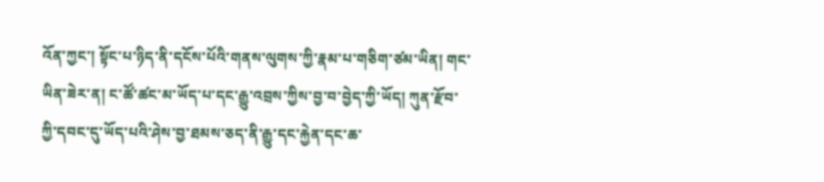འོན་ཀྱང་། སྟོང་པ་ཉིད་ནི་དངོས་པོའི་གནས་ལུགས་ཀྱི་རྣམ་པ་གཅིག་ཙམ་ཡིན། གང་ཡིན་ཟེར་ན། ང་ཚོ་ཚང་མ་ཡོད་པ་དང་རྒྱུ་འབྲས་ཀྱིས་བྱ་བ་བྱེད་ཀྱི་ཡོད། ཀུན་རྫོབ་ཀྱི་དབང་དུ་ཡོད་པའི་ཤེས་བྱ་ཐམས་ཅད་ནི་རྒྱུ་དང་རྐྱེན་དང་ཆ་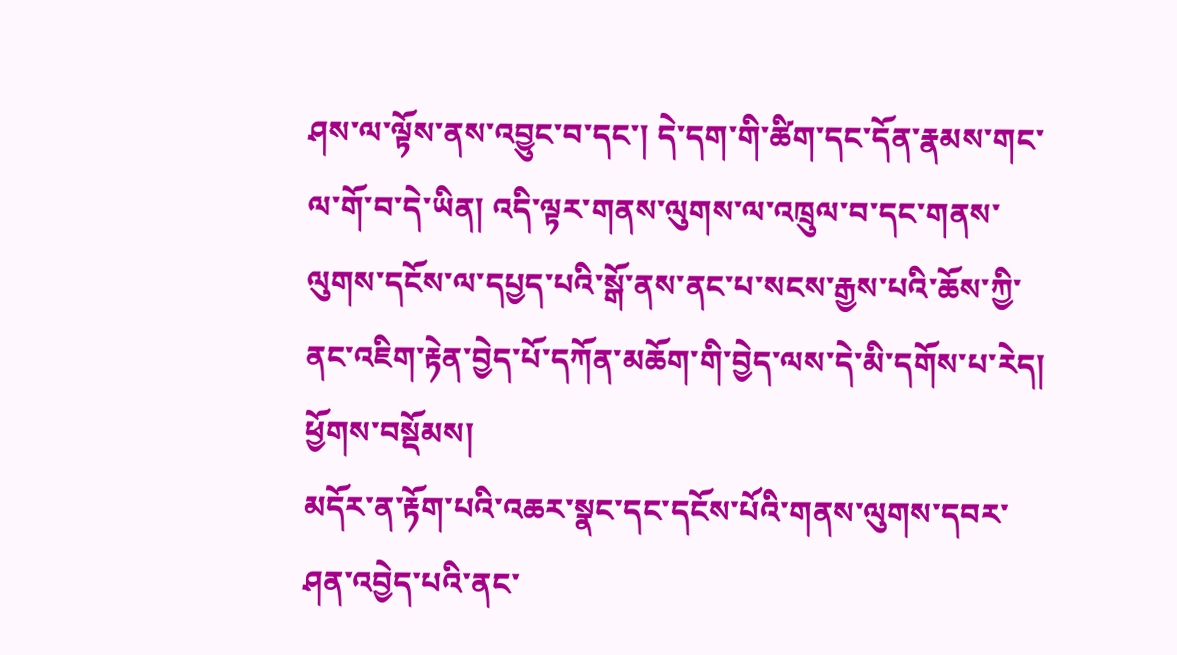ཤས་ལ་ལྟོས་ནས་འབྱུང་བ་དང་། དེ་དག་གི་ཚིག་དང་དོན་རྣམས་གང་ལ་གོ་བ་དེ་ཡིན། འདི་ལྟར་གནས་ལུགས་ལ་འཁྲུལ་བ་དང་གནས་ལུགས་དངོས་ལ་དཔྱད་པའི་སྒོ་ནས་ནང་པ་སངས་རྒྱས་པའི་ཆོས་ཀྱི་ནང་འཇིག་རྟེན་བྱེད་པོ་དཀོན་མཆོག་གི་བྱེད་ལས་དེ་མི་དགོས་པ་རེད།
ཕྱོགས་བསྡོམས།
མདོར་ན་རྟོག་པའི་འཆར་སྣང་དང་དངོས་པོའི་གནས་ལུགས་དབར་ཤན་འབྱེད་པའི་ནང་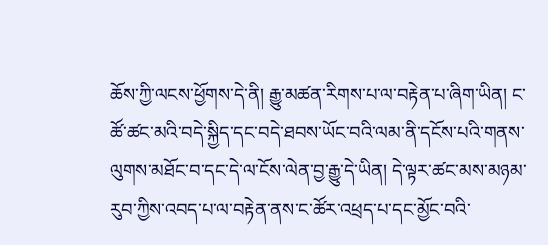ཆོས་ཀྱི་ལངས་ཕྱོགས་དེ་ནི། རྒྱུ་མཚན་རིགས་པ་ལ་བརྟེན་པ་ཞིག་ཡིན། ང་ཚོ་ཚང་མའི་བདེ་སྐྱིད་དང་བདེ་ཐབས་ཡོང་བའི་ལམ་ནི་དངོས་པའི་གནས་ལུགས་མཐོང་བ་དང་དེ་ལ་ངོས་ལེན་བྱ་རྒྱུ་དེ་ཡིན། དེ་ལྟར་ཚང་མས་མཉམ་རུབ་ཀྱིས་འབད་པ་ལ་བརྟེན་ནས་ང་ཚོར་འཕྲད་པ་དང་མྱོང་བའི་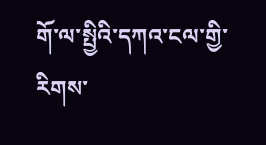གོ་ལ་སྤྱིའི་དཀའ་ངལ་གྱི་རིགས་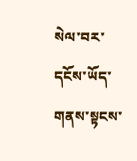སེལ་བར་དངོས་ཡོད་གནས་སྟངས་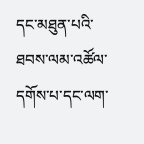དང་མཐུན་པའི་ཐབས་ལམ་འཚོལ་དགོས་པ་དང་ལག་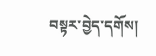བསྟར་བྱེད་དགོས།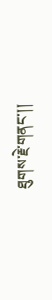ཐུགས་རྗེ་གནང་།།